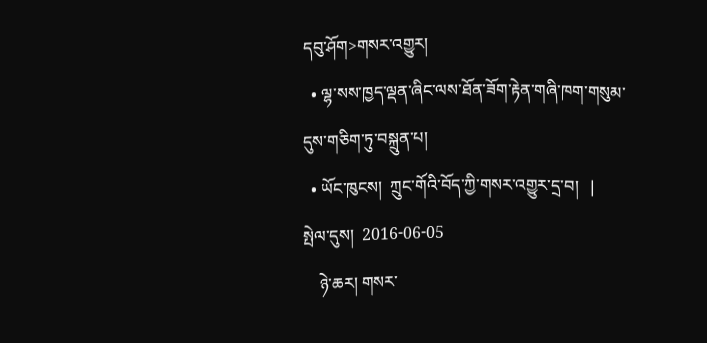དབུ་ཤོག>གསར་འགྱུར།
  • ལྷ་སས་ཁྱད་ལྡན་ཞིང་ལས་ཐོན་ཟོག་རྟེན་གཞི་ཁག་གསུམ་དུས་གཅིག་ཏུ་བསྐྲུན་པ།
  • ཡོང་ཁུངས།  ཀྲུང་གོའི་བོད་ཀྱི་གསར་འགྱུར་དྲ་བ།   |     སྤེལ་དུས།  2016-06-05
    ཉེ་ཆར། གསར་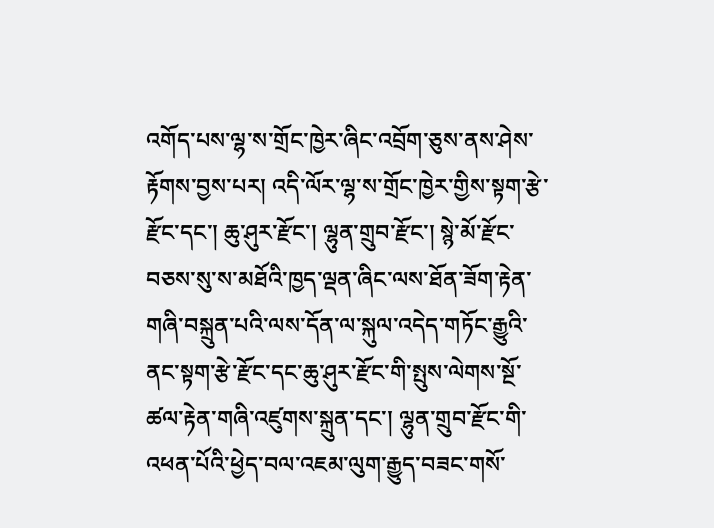འགོད་པས་ལྷ་ས་གྲོང་ཁྱེར་ཞིང་འབྲོག་ཅུས་ནས་ཤེས་རྟོགས་བྱས་པར། འདི་ལོར་ལྷ་ས་གྲོང་ཁྱེར་གྱིས་སྟག་རྩེ་རྫོང་དང་། ཆུ་ཤུར་རྫོང་། ལྷུན་གྲུབ་རྫོང་། སྙེ་མོ་རྫོང་བཅས་སུ་ས་མཐོའི་ཁྱད་ལྡན་ཞིང་ལས་ཐོན་ཟོག་རྟེན་གཞི་བསྐྲུན་པའི་ལས་དོན་ལ་སྐུལ་འདེད་གཏོང་རྒྱུའི་ནང་སྟག་རྩེ་རྫོང་དང་ཆུ་ཤུར་རྫོང་གི་སྤུས་ལེགས་སྔོ་ཚལ་རྟེན་གཞི་འཛུགས་སྐྲུན་དང་། ལྷུན་གྲུབ་རྫོང་གི་འཕན་པོའི་ཕྱེད་བལ་འཇམ་ལུག་རྒྱུད་བཟང་གསོ་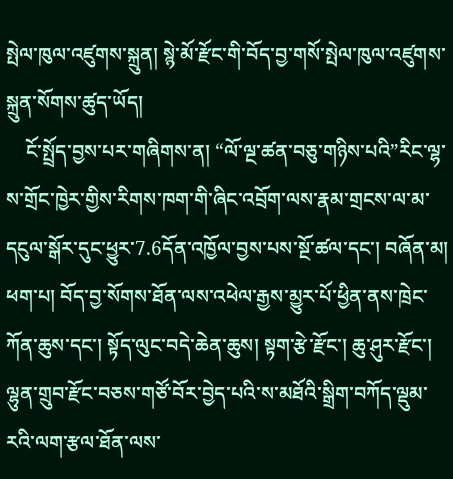སྤེལ་ཁུལ་འཛུགས་སྐྲུན། སྙེ་མོ་རྫོང་གི་བོད་བྱ་གསོ་སྤེལ་ཁུལ་འཛུགས་སྐྲུན་སོགས་ཚུད་ཡོད།
    ངོ་སྤྲོད་བྱས་པར་གཞིགས་ན། “ལོ་ལྔ་ཚན་བཅུ་གཉིས་པའི”རིང་ལྷ་ས་གྲོང་ཁྱེར་གྱིས་རིགས་ཁག་གི་ཞིང་འབྲོག་ལས་རྣམ་གྲངས་ལ་མ་དངུལ་སྒོར་དུང་ཕྱུར་7.6དོན་འཁྱོལ་བྱས་པས་སྔོ་ཚལ་དང་། བཞོན་མ། ཕག་པ། བོད་བྱ་སོགས་ཐོན་ལས་འཕེལ་རྒྱས་མྱུར་པོ་ཕྱིན་ནས་ཁྲེང་ཀོན་ཆུས་དང་། སྟོད་ལུང་བདེ་ཆེན་ཆུས། སྟག་རྩེ་རྫོང་། ཆུ་ཤུར་རྫོང་། ལྷུན་གྲུབ་རྫོང་བཅས་གཙོ་བོར་བྱེད་པའི་ས་མཐོའི་སྒྲིག་བཀོད་ལྡུམ་རའི་ལག་རྩལ་ཐོན་ལས་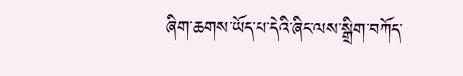ཞིག་ཆགས་ཡོད་པ་དེའི་ཞིང་ལས་སྒྲིག་བཀོད་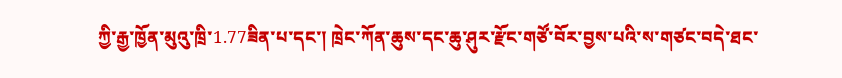ཀྱི་རྒྱ་ཁྱོན་མུའུ་ཁྲི་1.77ཟིན་པ་དང་། ཁྲེང་ཀོན་ཆུས་དང་ཆུ་ཤུར་རྫོང་གཙོ་བོར་བྱས་པའི་ས་གཙང་བདེ་ཐང་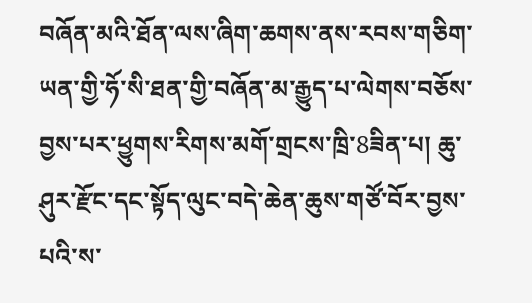བཞོན་མའི་ཐོན་ལས་ཞིག་ཆགས་ནས་རབས་གཅིག་ཡན་གྱི་ཧོ་སི་ཐན་གྱི་བཞོན་མ་རྒྱུད་པ་ལེགས་བཅོས་བྱས་པར་ཕྱུགས་རིགས་མགོ་གྲངས་ཁྲི་8ཟིན་པ། ཆུ་ཤུར་རྫོང་དང་སྟོད་ལུང་བདེ་ཆེན་ཆུས་གཙོ་བོར་བྱས་པའི་ས་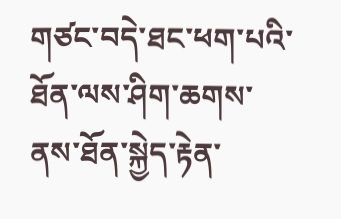གཙང་བདེ་ཐང་ཕག་པའི་ཐོན་ལས་ཤིག་ཆགས་ནས་ཐོན་སྐྱེད་རྟེན་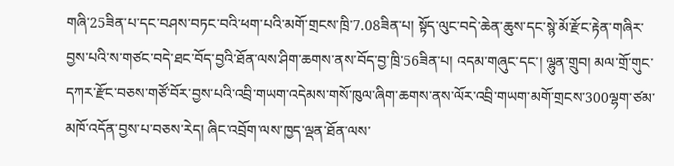གཞི་25ཟིན་པ་དང་བཤས་བཏང་བའི་ཕག་པའི་མགོ་གྲངས་ཁྲི་7.08ཟིན་པ། སྟོད་ལུང་བདེ་ཆེན་ཆུས་དང་སྙེ་མོ་རྫོང་རྟེན་གཞིར་བྱས་པའི་ས་གཙང་བདེ་ཐང་བོད་བྱའི་ཐོན་ལས་ཤིག་ཆགས་ནས་བོད་བྱ་ཁྲི་56ཟིན་པ། འདམ་གཞུང་དང་། ལྷུན་གྲུབ། མལ་གྲོ་གུང་དཀར་རྫོང་བཅས་གཙོ་བོར་བྱས་པའི་འབྲི་གཡག་འདེམས་གསོ་ཁུལ་ཞིག་ཆགས་ནས་ལོར་འབྲི་གཡག་མགོ་གྲངས་300ལྷག་ཙམ་མཁོ་འདོན་བྱས་པ་བཅས་རེད། ཞིང་འབྲོག་ལས་ཁྱད་ལྡན་ཐོན་ལས་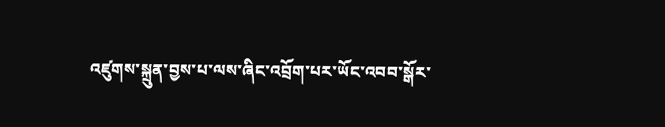འཛུགས་སྐྲུན་བྱས་པ་ལས་ཞིང་འབྲོག་པར་ཡོང་འབབ་སྒོར་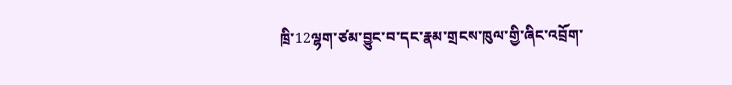ཁྲི་12ལྷག་ཙམ་བྱུང་བ་དང་རྣམ་གྲངས་ཁུལ་གྱི་ཞིང་འབྲོག་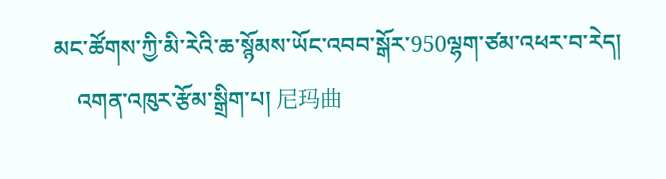མང་ཚོགས་ཀྱི་མི་རེའི་ཆ་སྙོམས་ཡོང་འབབ་སྒོར་950ལྷག་ཙམ་འཕར་བ་རེད།
    འགན་འཁུར་རྩོམ་སྒྲིག་པ། 尼玛曲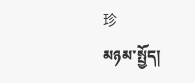珍
མཉམ་སྤྱོད།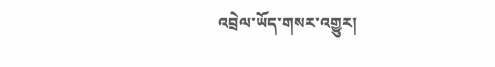འབྲེལ་ཡོད་གསར་འགྱུར།